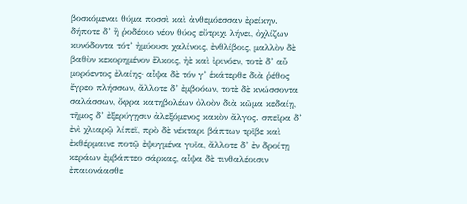βοσκόμεναι θύμα ποσσὶ καὶ ἀνθεμόεσσαν ἐρείκην. δήποτε δ’ ἢ ῥοδέοιο νέον θύος εὔτριχι λήνει, ὀχλίζων κυνόδοντα τότ’ ἠμύουσι χαλίνοις, ἐνθλίβοις, μαλλὸν δὲ βαθὺν κεκορημένον ἕλκοις, ἠὲ καὶ ἰρινόεν, τοτὲ δ’ αὖ μορόεντος ἐλαίης· αἶψα δὲ τόν γ’ ἑκάτερθε διὰ ῥέθος ἔγρεο πλήσσων, ἄλλοτε δ’ ἐμβοόων, τοτὲ δὲ κνώσσοντα σαλάσσων, ὄφρα κατηβολέων ὀλοὸν διὰ κῶμα κεδαίῃ, τῆμος δ’ ἐξερύγῃσιν ἀλεξόμενος κακὸν ἄλγος. σπεῖρα δ’ ἐνὶ χλιαρῷ λίπεϊ, πρὸ δὲ νέκταρι βάπτων τρῖβε καὶ ἐκθέρμαινε ποτῷ ἐψυγμένα γυῖα, ἄλλοτε δ’ ἐν δροίτῃ κεράων ἐμβάπτεο σάρκας, αἶψα δὲ τινθαλέοισιν ἐπαιονάασθε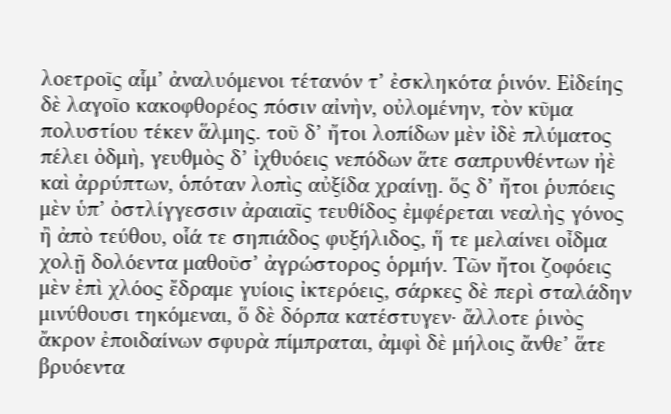λοετροῖς αἷμ’ ἀναλυόμενοι τέτανόν τ’ ἐσκληκότα ῥινόν. Εἰδείης δὲ λαγοῖο κακοφθορέος πόσιν αἰνὴν, οὐλομένην, τὸν κῦμα πολυστίου τέκεν ἅλμης. τοῦ δ’ ἤτοι λοπίδων μὲν ἰδὲ πλύματος πέλει ὀδμὴ, γευθμὸς δ’ ἰχθυόεις νεπόδων ἅτε σαπρυνθέντων ἠὲ καὶ ἀρρύπτων, ὁπόταν λοπὶς αὐξίδα χραίνῃ. ὅς δ’ ἤτοι ῥυπόεις μὲν ὑπ’ ὀστλίγγεσσιν ἀραιαῖς τευθίδος ἐμφέρεται νεαλὴς γόνος ἢ ἀπὸ τεύθου, οἷά τε σηπιάδος φυξήλιδος, ἥ τε μελαίνει οἶδμα χολῇ δολόεντα μαθοῦσ’ ἀγρώστορος ὁρμήν. Τῶν ἤτοι ζοφόεις μὲν ἐπὶ χλόος ἔδραμε γυίοις ἰκτερόεις, σάρκες δὲ περὶ σταλάδην μινύθουσι τηκόμεναι, ὅ δὲ δόρπα κατέστυγεν· ἄλλοτε ῥινὸς ἄκρον ἐποιδαίνων σφυρὰ πίμπραται, ἀμφὶ δὲ μήλοις ἄνθε’ ἅτε βρυόεντα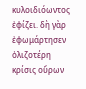κυλοιδιόωντος ἐφίζει. δὴ γὰρ ἐφωμάρτησεν ὀλιζοτέρη κρίσις οὔρων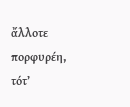ἄλλοτε πορφυρέη, τότ’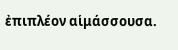ἐπιπλέον αἱμάσσουσα.